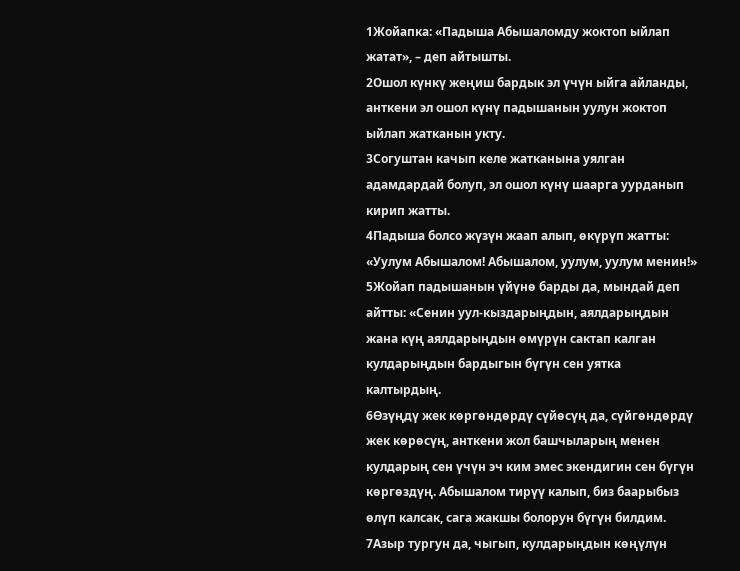1Жойапка: «Падыша Абышаломду жоктоп ыйлап жатат», – деп айтышты.
2Ошол күнкү жеңиш бардык эл үчүн ыйга айланды, анткени эл ошол күнү падышанын уулун жоктоп ыйлап жатканын укту.
3Согуштан качып келе жатканына уялган адамдардай болуп, эл ошол күнү шаарга уурданып кирип жатты.
4Падыша болсо жүзүн жаап алып, өкүрүп жатты: «Уулум Абышалом! Абышалом, уулум, уулум менин!»
5Жойап падышанын үйүнө барды да, мындай деп айтты: «Сенин уул-кыздарыңдын, аялдарыңдын жана күң аялдарыңдын өмүрүн сактап калган кулдарыңдын бардыгын бүгүн сен уятка калтырдың.
6Өзүңдү жек көргөндөрдү сүйөсүң да, сүйгөндөрдү жек көрөсүң, анткени жол башчыларың менен кулдарың сен үчүн эч ким эмес экендигин сен бүгүн көргөздүң. Абышалом тирүү калып, биз баарыбыз өлүп калсак, сага жакшы болорун бүгүн билдим.
7Азыр тургун да, чыгып, кулдарыңдын көңүлүн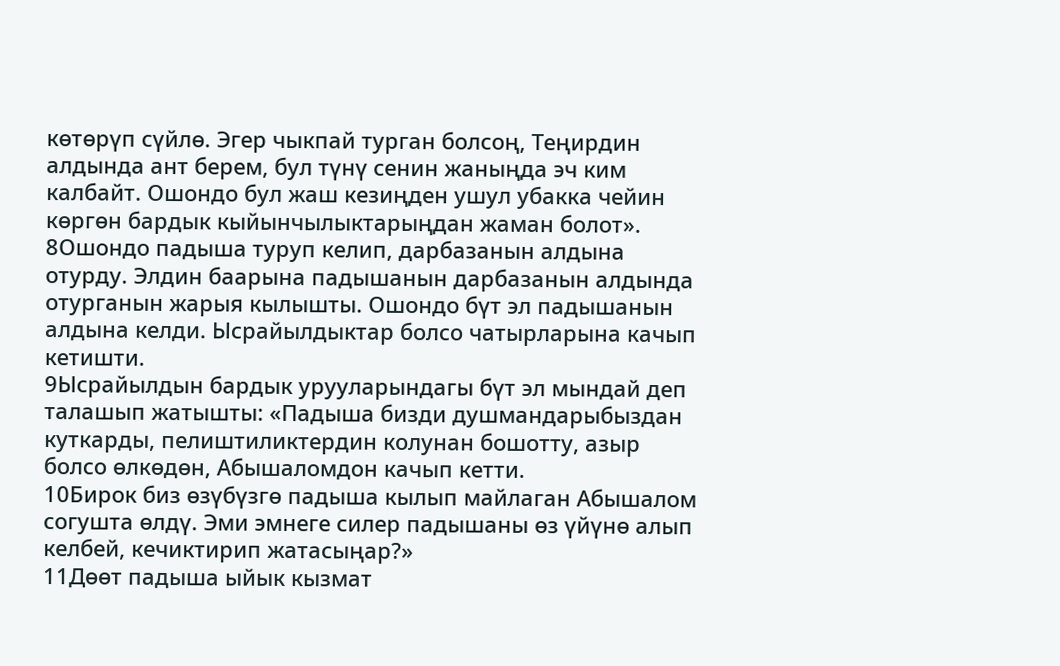көтөрүп сүйлө. Эгер чыкпай турган болсоң, Теңирдин алдында ант берем, бул түнү сенин жаныңда эч ким калбайт. Ошондо бул жаш кезиңден ушул убакка чейин көргөн бардык кыйынчылыктарыңдан жаман болот».
8Ошондо падыша туруп келип, дарбазанын алдына отурду. Элдин баарына падышанын дарбазанын алдында отурганын жарыя кылышты. Ошондо бүт эл падышанын алдына келди. Ысрайылдыктар болсо чатырларына качып кетишти.
9Ысрайылдын бардык урууларындагы бүт эл мындай деп талашып жатышты: «Падыша бизди душмандарыбыздан куткарды, пелиштиликтердин колунан бошотту, азыр болсо өлкөдөн, Абышаломдон качып кетти.
10Бирок биз өзүбүзгө падыша кылып майлаган Абышалом согушта өлдү. Эми эмнеге силер падышаны өз үйүнө алып келбей, кечиктирип жатасыңар?»
11Дөөт падыша ыйык кызмат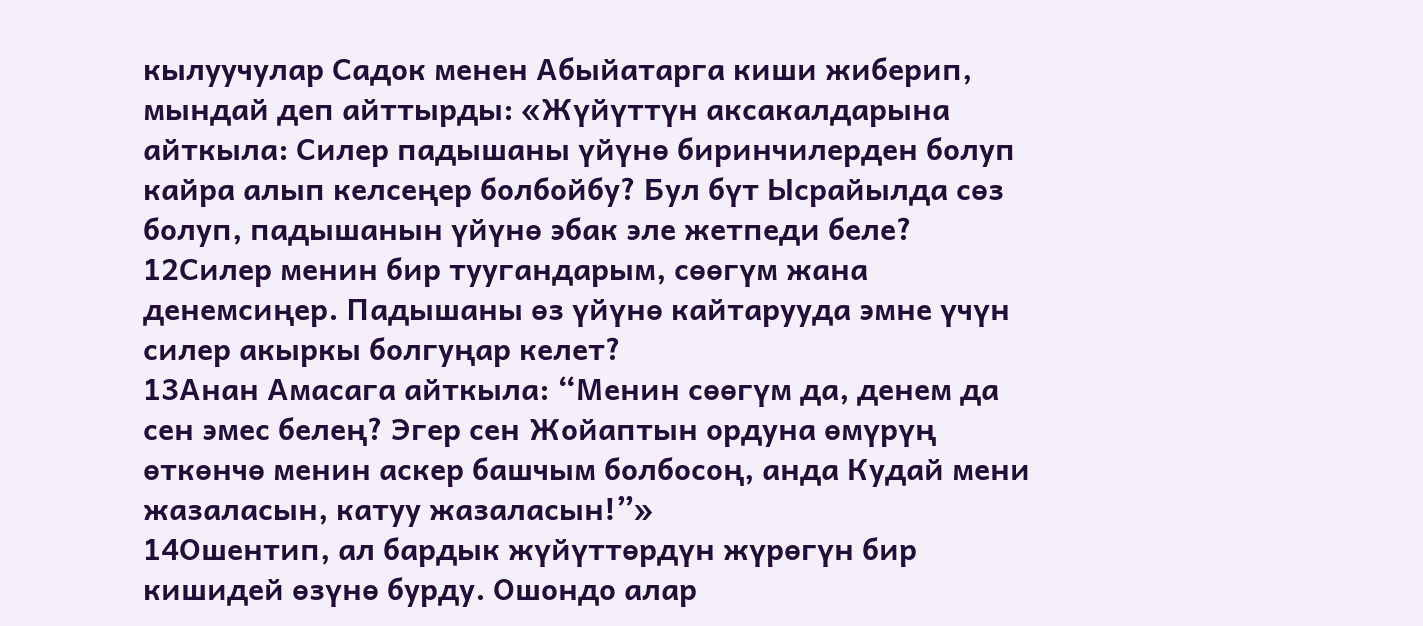кылуучулар Садок менен Абыйатарга киши жиберип, мындай деп айттырды: «Жүйүттүн аксакалдарына айткыла: Силер падышаны үйүнө биринчилерден болуп кайра алып келсеңер болбойбу? Бул бүт Ысрайылда сөз болуп, падышанын үйүнө эбак эле жетпеди беле?
12Силер менин бир туугандарым, сөөгүм жана денемсиңер. Падышаны өз үйүнө кайтарууда эмне үчүн силер акыркы болгуңар келет?
13Анан Амасага айткыла: “Менин сөөгүм да, денем да сен эмес белең? Эгер сен Жойаптын ордуна өмүрүң өткөнчө менин аскер башчым болбосоң, анда Кудай мени жазаласын, катуу жазаласын!”»
14Ошентип, ал бардык жүйүттөрдүн жүрөгүн бир кишидей өзүнө бурду. Ошондо алар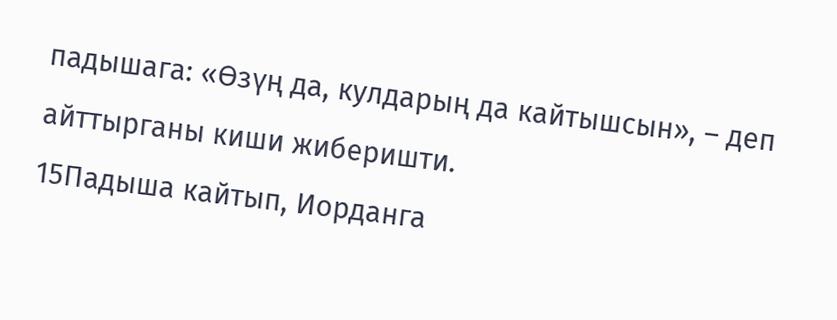падышага: «Өзүң да, кулдарың да кайтышсын», – деп айттырганы киши жиберишти.
15Падыша кайтып, Иорданга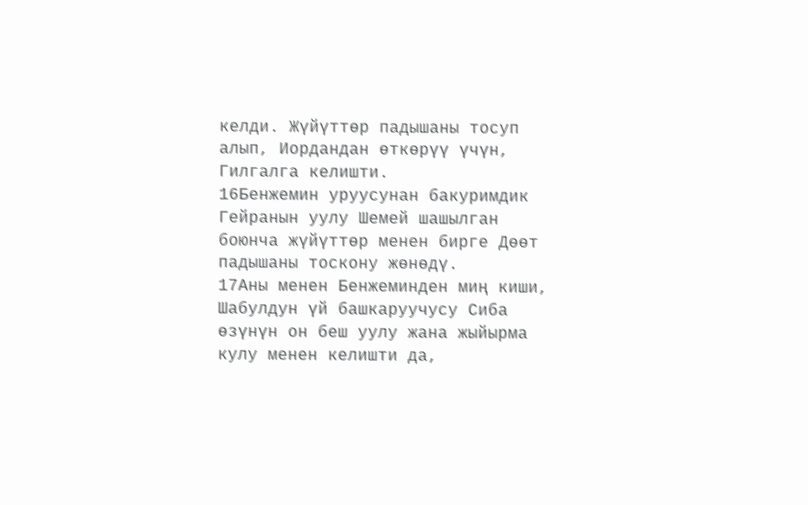келди. Жүйүттөр падышаны тосуп алып, Иордандан өткөрүү үчүн, Гилгалга келишти.
16Бенжемин уруусунан бакуримдик Гейранын уулу Шемей шашылган боюнча жүйүттөр менен бирге Дөөт падышаны тоскону жөнөдү.
17Аны менен Бенжеминден миң киши, Шабулдун үй башкаруучусу Сиба өзүнүн он беш уулу жана жыйырма кулу менен келишти да,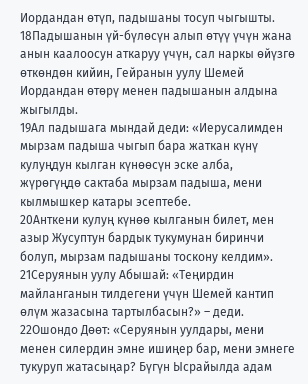Иордандан өтүп, падышаны тосуп чыгышты.
18Падышанын үй-бүлөсүн алып өтүү үчүн жана анын каалоосун аткаруу үчүн, сал наркы өйүзгө өткөндөн кийин, Гейранын уулу Шемей Иордандан өтөрү менен падышанын алдына жыгылды.
19Ал падышага мындай деди: «Иерусалимден мырзам падыша чыгып бара жаткан күнү кулуңдун кылган күнөөсүн эске алба, жүрөгүңдө сактаба мырзам падыша, мени кылмышкер катары эсептебе.
20Анткени кулуң күнөө кылганын билет, мен азыр Жусуптун бардык тукумунан биринчи болуп, мырзам падышаны тоскону келдим».
21Серуянын уулу Абышай: «Теңирдин майланганын тилдегени үчүн Шемей кантип өлүм жазасына тартылбасын?» – деди.
22Ошондо Дөөт: «Серуянын уулдары, мени менен силердин эмне ишиңер бар, мени эмнеге тукуруп жатасыңар? Бүгүн Ысрайылда адам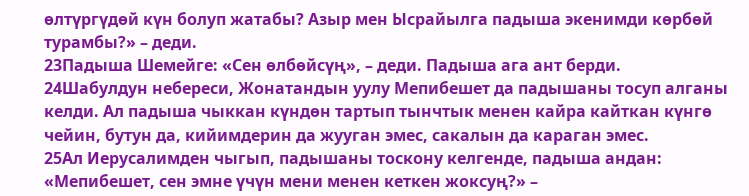өлтүргүдөй күн болуп жатабы? Азыр мен Ысрайылга падыша экенимди көрбөй турамбы?» – деди.
23Падыша Шемейге: «Сен өлбөйсүң», – деди. Падыша ага ант берди.
24Шабулдун небереси, Жонатандын уулу Мепибешет да падышаны тосуп алганы келди. Ал падыша чыккан күндөн тартып тынчтык менен кайра кайткан күнгө чейин, бутун да, кийимдерин да жууган эмес, сакалын да караган эмес.
25Ал Иерусалимден чыгып, падышаны тоскону келгенде, падыша андан: «Мепибешет, сен эмне үчүн мени менен кеткен жоксуң?» –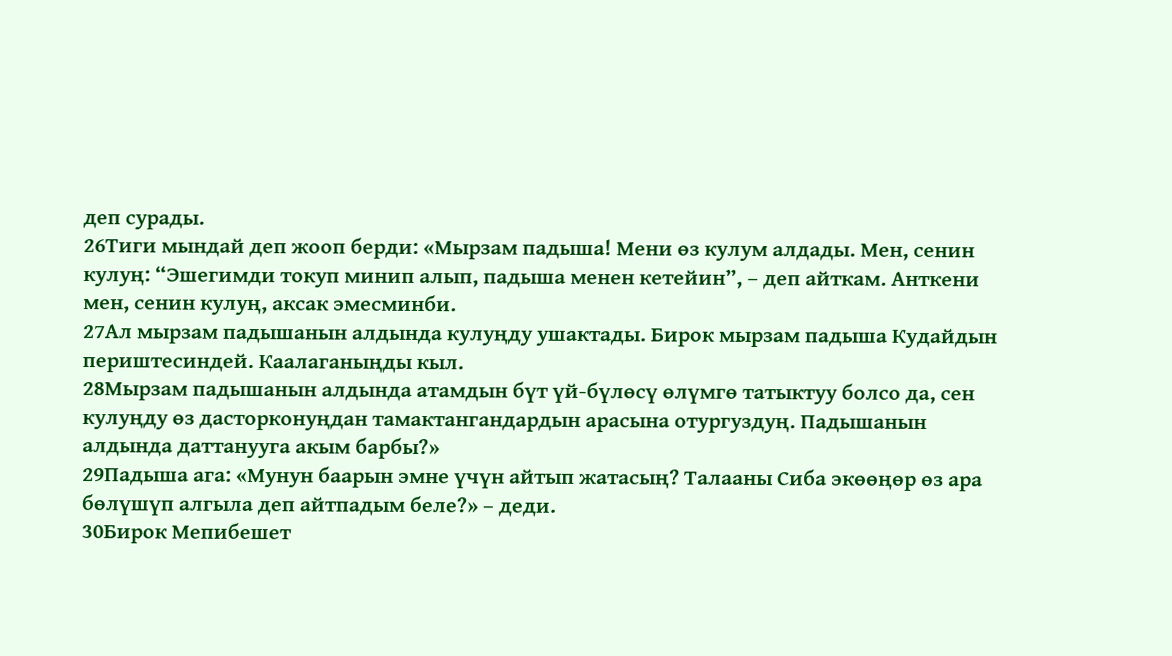деп сурады.
26Тиги мындай деп жооп берди: «Мырзам падыша! Мени өз кулум алдады. Мен, сенин кулуң: “Эшегимди токуп минип алып, падыша менен кетейин”, – деп айткам. Анткени мен, сенин кулуң, аксак эмесминби.
27Ал мырзам падышанын алдында кулуңду ушактады. Бирок мырзам падыша Кудайдын периштесиндей. Каалаганыңды кыл.
28Мырзам падышанын алдында атамдын бүт үй-бүлөсү өлүмгө татыктуу болсо да, сен кулуңду өз дасторконуңдан тамактангандардын арасына отургуздуң. Падышанын алдында даттанууга акым барбы?»
29Падыша ага: «Мунун баарын эмне үчүн айтып жатасың? Талааны Сиба экөөңөр өз ара бөлүшүп алгыла деп айтпадым беле?» – деди.
30Бирок Мепибешет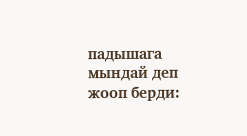падышага мындай деп жооп берди: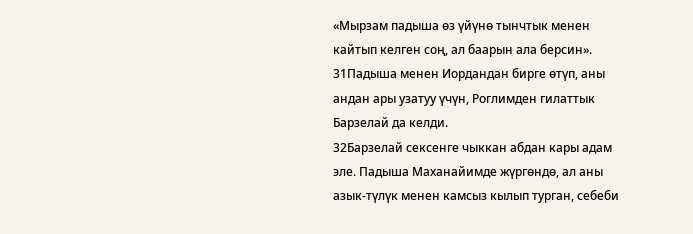«Мырзам падыша өз үйүнө тынчтык менен кайтып келген соң, ал баарын ала берсин».
31Падыша менен Иордандан бирге өтүп, аны андан ары узатуу үчүн, Роглимден гилаттык Барзелай да келди.
32Барзелай сексенге чыккан абдан кары адам эле. Падыша Маханайимде жүргөндө, ал аны азык-түлүк менен камсыз кылып турган, себеби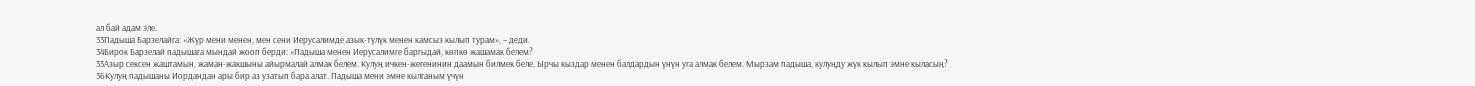ал бай адам эле.
33Падыша Барзелайга: «Жүр мени менен, мен сени Иерусалимде азык-түлүк менен камсыз кылып турам», – деди.
34Бирок Барзелай падышага мындай жооп берди: «Падыша менен Иерусалимге баргыдай, көпкө жашамак белем?
35Азыр сексен жаштамын, жаман-жакшыны айырмалай алмак белем. Кулуң ичкен-жегенинин даамын билмек беле. Ырчы кыздар менен балдардын үнүн уга алмак белем. Мырзам падыша, кулуңду жүк кылып эмне кыласың?
36Кулуң падышаны Иордандан ары бир аз узатып бара алат. Падыша мени эмне кылганым үчүн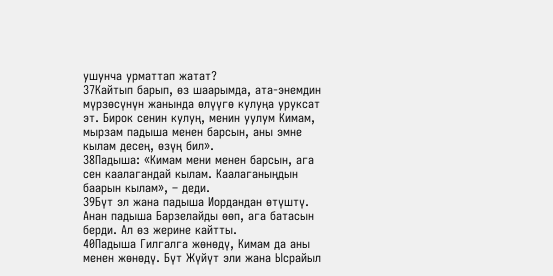ушунча урматтап жатат?
37Кайтып барып, өз шаарымда, ата-энемдин мүрзөсүнүн жанында өлүүгө кулуңа уруксат эт. Бирок сенин кулуң, менин уулум Кимам, мырзам падыша менен барсын, аны эмне кылам десең, өзүң бил».
38Падыша: «Кимам мени менен барсын, ага сен каалагандай кылам. Каалаганыңдын баарын кылам», – деди.
39Бүт эл жана падыша Иордандан өтүштү. Анан падыша Барзелайды өөп, ага батасын берди. Ал өз жерине кайтты.
40Падыша Гилгалга жөнөдү, Кимам да аны менен жөнөдү. Бүт Жүйүт эли жана Ысрайыл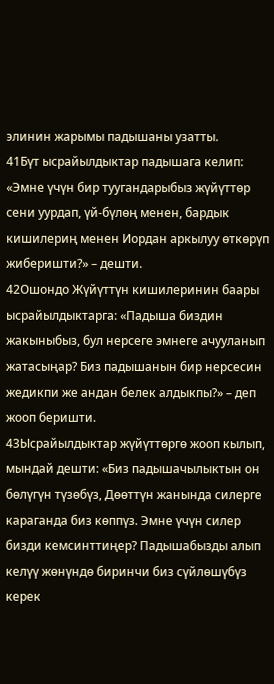элинин жарымы падышаны узатты.
41Бүт ысрайылдыктар падышага келип: «Эмне үчүн бир туугандарыбыз жүйүттөр сени уурдап, үй-бүлөң менен, бардык кишилериң менен Иордан аркылуу өткөрүп жиберишти?» – дешти.
42Ошондо Жүйүттүн кишилеринин баары ысрайылдыктарга: «Падыша биздин жакыныбыз, бул нерсеге эмнеге ачууланып жатасыңар? Биз падышанын бир нерсесин жедикпи же андан белек алдыкпы?» – деп жооп беришти.
43Ысрайылдыктар жүйүттөргө жооп кылып, мындай дешти: «Биз падышачылыктын он бөлүгүн түзөбүз, Дөөттүн жанында силерге караганда биз көппүз. Эмне үчүн силер бизди кемсинттиңер? Падышабызды алып келүү жөнүндө биринчи биз сүйлөшүбүз керек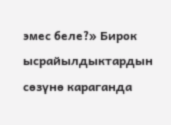эмес беле?» Бирок ысрайылдыктардын сөзүнө караганда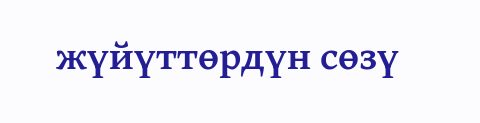жүйүттөрдүн сөзү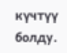күчтүү болду.